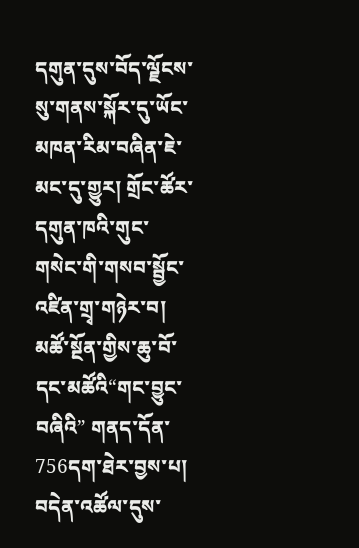དགུན་དུས་བོད་ལྗོངས་སུ་གནས་སྐོར་དུ་ཡོང་མཁན་རིམ་བཞིན་ཇེ་མང་དུ་གྱུར། གྲོང་ཚོར་དགུན་ཁའི་གུང་གསེང་གི་གསབ་སྦྱོང་འཛིན་གྲྭ་གཉེར་བ། མཚོ་སྔོན་གྱིས་ཆུ་བོ་དང་མཚོའི“གང་བྱུང་བཞིའི” གནད་དོན་756དག་ཐེར་བྱས་པ། བདེན་འཚོལ་དུས་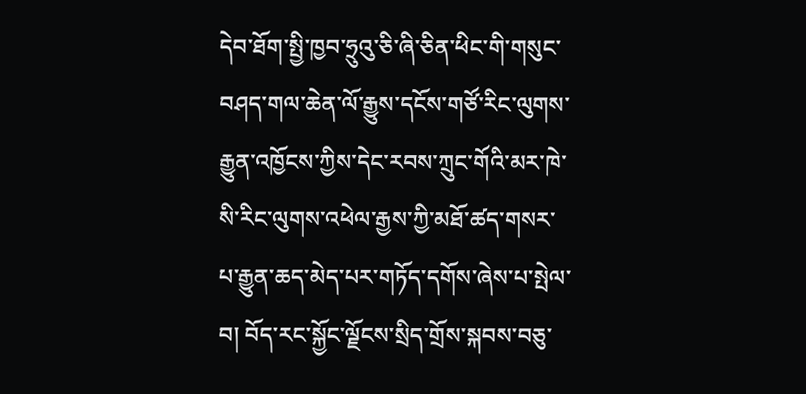དེབ་ཐོག་སྤྱི་ཁྱབ་ཧྲུའུ་ཅི་ཞི་ཅིན་ཕིང་གི་གསུང་བཤད་གལ་ཆེན་ལོ་རྒྱུས་དངོས་གཙོ་རིང་ལུགས་རྒྱུན་འཁྱོངས་ཀྱིས་དེང་རབས་ཀྲུང་གོའི་མར་ཁེ་སི་རིང་ལུགས་འཕེལ་རྒྱས་ཀྱི་མཐོ་ཚད་གསར་པ་རྒྱུན་ཆད་མེད་པར་གཏོད་དགོས་ཞེས་པ་སྤེལ་བ། བོད་རང་སྐྱོང་ལྗོངས་སྲིད་གྲོས་སྐབས་བཅུ་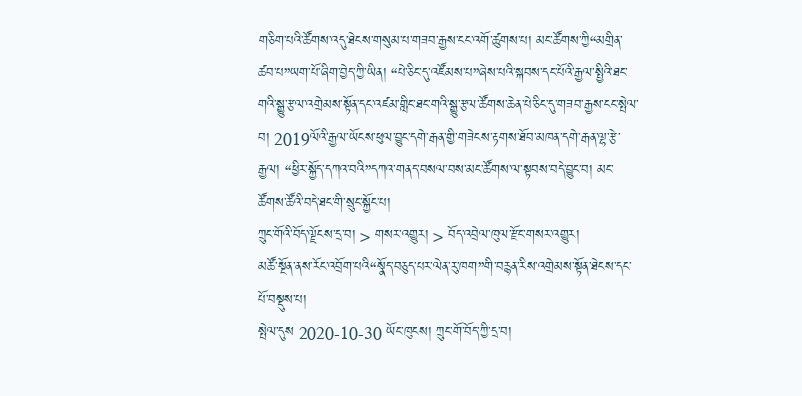གཅིག་པའི་ཚོགས་འདུ་ཐེངས་གསུམ་པ་གཟབ་རྒྱས་ངང་འགོ་ཚུགས་པ། མང་ཚོགས་ཀྱི“མགྲིན་ཚབ་པ”ཡག་པོ་ཞིག་བྱེད་ཀྱི་ཡིན། “པེ་ཅིང་དུ་འཛོམས་པ”ཞེས་པའི་སྐབས་དང་པོའི་རྒྱལ་སྤྱིའི་ཐང་གའི་སྒྱུ་རྩལ་འགྲེམས་སྟོན་དང་འཛམ་གླིང་ཐང་གའི་སྒྱུ་རྩལ་ཚོགས་ཆེན་པེ་ཅིང་དུ་གཟབ་རྒྱས་ངང་སྤེལ་བ། 2019ལོའི་རྒྱལ་ཡོངས་ཕུལ་བྱུང་དགེ་རྒན་གྱི་གཟེངས་རྟགས་ཐོབ་མཁན་དགེ་རྒན་ལྷ་རྩེ་རྒྱལ། “ཕྱིར་སྐྱོད་དཀའ་བའི”དཀའ་གནད་བསལ་བས་མང་ཚོགས་ལ་སྟབས་བདེ་བྱུང་བ། མང་ཚོགས་ཚོའི་བདེ་ཐང་གི་སྲུང་སྐྱོང་པ།
ཀྲུང་གོའི་བོད་ལྗོངས་དྲ་བ། > གསར་འགྱུར། > བོད་འབྲེལ་ཁུལ་རྫོང་གསར་འགྱུར།
མཚོ་སྔོན་ནས་རོང་འབྲོག་པའི“སྣོད་བཅུད་པར་ལེན་རུ་ཁག”གི་བརྙན་རིས་འགྲེམས་སྟོན་ཐེངས་དང་པོ་བསྡུས་པ།
སྤེལ་དུས 2020-10-30 ཡོང་ཁུངས། ཀྲུང་གོ་བོད་ཀྱི་དྲ་བ།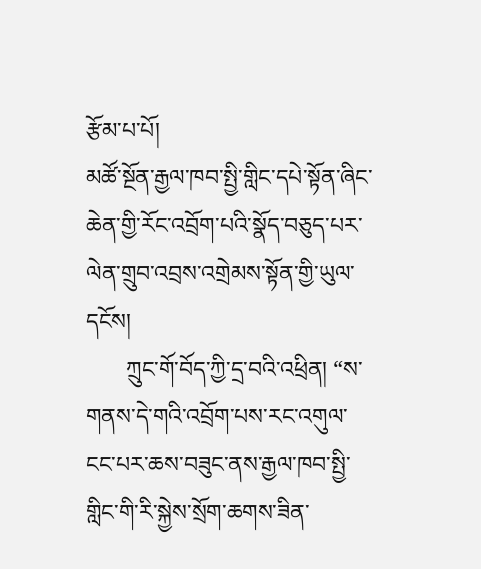རྩོམ་པ་པོ།
མཚོ་སྔོན་རྒྱལ་ཁབ་སྤྱི་གླིང་དཔེ་སྟོན་ཞིང་ཆེན་གྱི་རོང་འབྲོག་པའི་སྣོད་བཅུད་པར་ལེན་གྲུབ་འབྲས་འགྲེམས་སྟོན་གྱི་ཡུལ་དངོས།
       ཀྲུང་གོ་བོད་ཀྱི་དྲ་བའི་འཕྲིན། “ས་གནས་དེ་གའི་འབྲོག་པས་རང་འགུལ་ངང་པར་ཆས་བཟུང་ནས་རྒྱལ་ཁབ་སྤྱི་གླིང་གི་རི་སྐྱེས་སྲོག་ཆགས་ཟིན་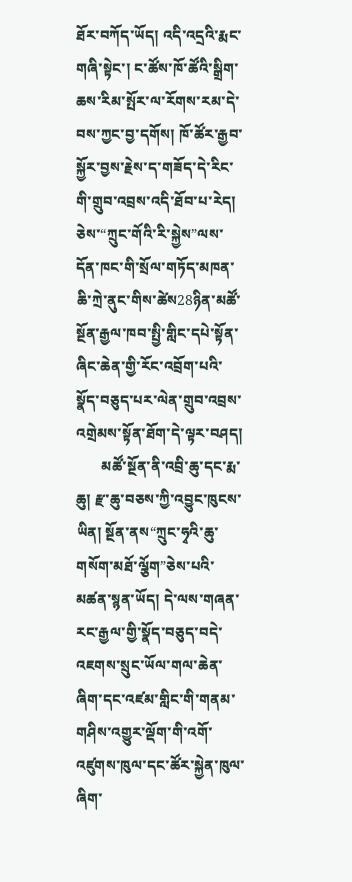ཐོར་བཀོད་ཡོད། འདི་འདྲའི་རྨང་གཞི་སྟེང་། ང་ཚོས་ཁོ་ཚོའི་སྒྲིག་ཆས་རིམ་སྤོར་ལ་རོགས་རམ་དེ་བས་ཀྱང་བྱ་དགོས། ཁོ་ཚོར་རྒྱབ་སྐྱོར་བྱས་རྗེས་ད་གཟོད་དེ་རིང་གི་གྲུབ་འབྲས་འདི་ཐོབ་པ་རེད། ཅེས་“ཀྲུང་གོའི་རི་སྐྱེས”ལས་དོན་ཁང་གི་སྲོལ་གཏོད་མཁན་ཆི་ཀྲེ་ནུང་གིས་ཚེས28ཉིན་མཚོ་སྔོན་རྒྱལ་ཁབ་སྤྱི་གླིང་དཔེ་སྟོན་ཞིང་ཆེན་གྱི་རོང་འབྲོག་པའི་སྣོད་བཅུད་པར་ལེན་གྲུབ་འབྲས་འགྲེམས་སྟོན་ཐོག་དེ་ལྟར་བཤད།
       མཚོ་སྔོན་ནི་འབྲི་ཆུ་དང་རྨ་ཆུ། རྫ་ཆུ་བཅས་ཀྱི་འབྱུང་ཁུངས་ཡིན། སྔོན་ནས“ཀྲུང་ཧྭའི་ཆུ་གསོག་མཐོ་ལྕོག”ཅེས་པའི་མཚན་སྙན་ཡོད། དེ་ལས་གཞན་རང་རྒྱལ་གྱི་སྣོད་བཅུད་བདེ་འཇགས་སྲུང་ཡོལ་གལ་ཆེན་ཞིག་དང་འཛམ་གླིང་གི་གནམ་གཤིས་འགྱུར་ལྡོག་གི་འགོ་འཛུགས་ཁུལ་དང་ཚོར་སྐྱེན་ཁུལ་ཞིག་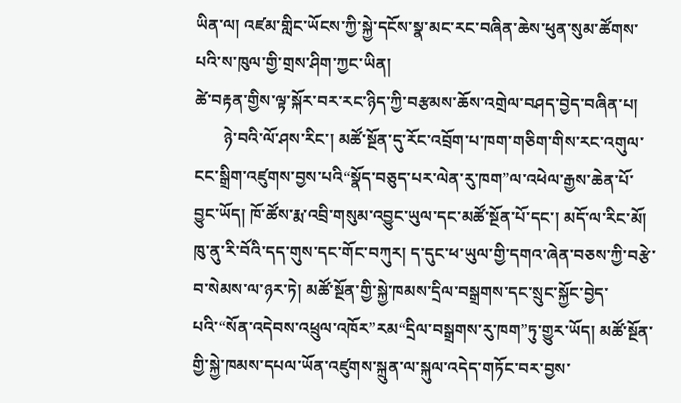ཡིན་ལ། འཛམ་གླིང་ཡོངས་ཀྱི་སྐྱེ་དངོས་སྣ་མང་རང་བཞིན་ཆེས་ཕུན་སུམ་ཚོགས་པའི་ས་ཁུལ་གྱི་གྲས་ཤིག་ཀྱང་ཡིན།
ཚེ་བརྟན་གྱིས་ལྟ་སྐོར་བར་རང་ཉིད་ཀྱི་བརྩམས་ཆོས་འགྲེལ་བཤད་བྱེད་བཞིན་པ།
       ཉེ་བའི་ལོ་ཤས་རིང་། མཚོ་སྔོན་དུ་རོང་འབྲོག་པ་ཁག་གཅིག་གིས་རང་འགུལ་ངང་སྒྲིག་འཛུགས་བྱས་པའི“སྣོད་བཅུད་པར་ལེན་རུ་ཁག”ལ་འཕེལ་རྒྱས་ཆེན་པོ་བྱུང་ཡོད། ཁོ་ཚོས་རྨ་འབྲི་གསུམ་འབྱུང་ཡུལ་དང་མཚོ་སྔོན་པོ་དང་། མདོ་ལ་རིང་མོ། ཁུ་ནུ་རི་བོའི་དད་གུས་དང་གོང་བཀུར། ད་དུང་ཕ་ཡུལ་གྱི་དགའ་ཞེན་བཅས་ཀྱི་བརྩེ་བ་སེམས་ལ་ཉར་ཏེ། མཚོ་སྔོན་གྱི་སྐྱེ་ཁམས་དྲིལ་བསྒྲགས་དང་སྲུང་སྐྱོང་བྱེད་པའི་“སོན་འདེབས་འཕྲུལ་འཁོར”རམ“དྲིལ་བསྒྲགས་རུ་ཁག”ཏུ་གྱུར་ཡོད། མཚོ་སྔོན་གྱི་སྐྱེ་ཁམས་དཔལ་ཡོན་འཛུགས་སྐྲུན་ལ་སྐུལ་འདེད་གཏོང་བར་བྱས་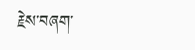རྗེས་བཞག་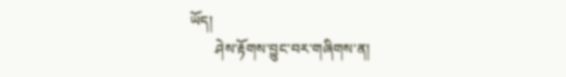ཡོད།
       ཤེས་རྟོགས་བྱུང་བར་གཞིགས་ན།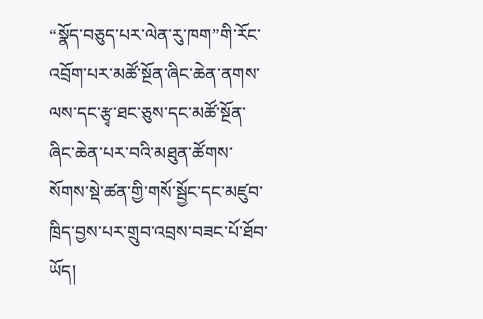“སྣོད་བཅུད་པར་ལེན་རུ་ཁག”གི་རོང་འབྲོག་པར་མཚོ་སྔོན་ཞིང་ཆེན་ནགས་ལས་དང་རྩྭ་ཐང་ཅུས་དང་མཚོ་སྔོན་ཞིང་ཆེན་པར་བའི་མཐུན་ཚོགས་སོགས་སྡེ་ཚན་གྱི་གསོ་སྦྱོང་དང་མཛུབ་ཁྲིད་བྱས་པར་གྲུབ་འབྲས་བཟང་པོ་ཐོབ་ཡོད།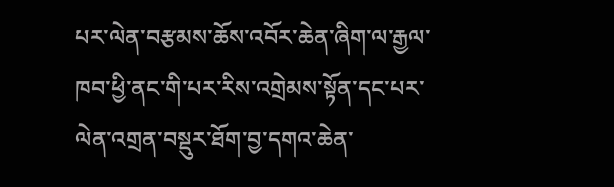པར་ལེན་བརྩམས་ཆོས་འབོར་ཆེན་ཞིག་ལ་རྒྱལ་ཁབ་ཕྱི་ནང་གི་པར་རིས་འགྲེམས་སྟོན་དང་པར་ལེན་འགྲན་བསྡུར་ཐོག་བྱ་དགའ་ཆེན་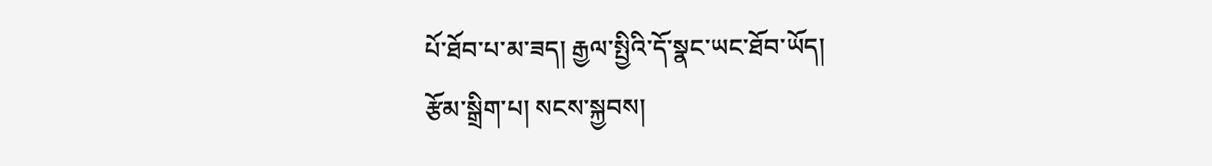པོ་ཐོབ་པ་མ་ཟད། རྒྱལ་སྤྱིའི་དོ་སྣང་ཡང་ཐོབ་ཡོད།
རྩོམ་སྒྲིག་པ། སངས་སྐྱབས།